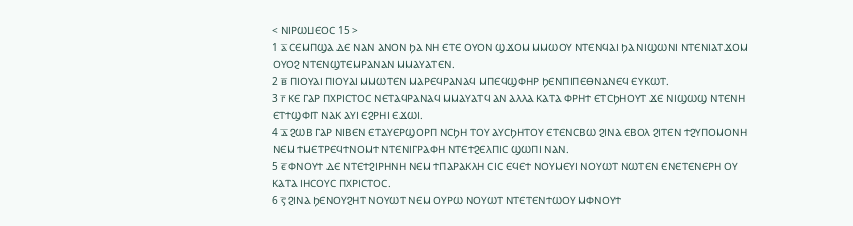< ⲚⲒⲢⲰⳘⲈⲞⲤ 15 >
1 ⲁ̅ ⲤⲈⲘⲠϢⲀ ⲆⲈ ⲚⲀⲚ ⲀⲚⲞⲚ ϦⲀ ⲚⲎ ⲈⲦⲈ ⲞⲨⲞⲚ ϢϪⲞⲘ ⲘⲘⲰⲞⲨ ⲚⲦⲈⲚϤⲀⲒ ϦⲀ ⲚⲒϢⲰⲚⲒ ⲚⲦⲈⲚⲒⲀⲦϪⲞⲘ ⲞⲨⲞϨ ⲚⲦⲈⲚϢⲦⲈⲘⲢⲀⲚⲀⲚ ⲘⲘⲀⲨⲀⲦⲈⲚ.
2 ⲃ̅ ⲠⲒⲞⲨⲀⲒ ⲠⲒⲞⲨⲀⲒ ⲘⲘⲰⲦⲈⲚ ⲘⲀⲢⲈϤⲢⲀⲚⲀϤ ⲘⲠⲈϤϢⲪⲎⲢ ϦⲈⲚⲠⲒⲠⲈⲐⲚⲀⲚⲈϤ ⲈⲨⲔⲰⲦ.
3 ⲅ̅ ⲔⲈ ⲄⲀⲢ ⲠⲬⲢⲒⲤⲦⲞⲤ ⲚⲈⲦⲀϤⲢⲀⲚⲀϤ ⲘⲘⲀⲨⲀⲦϤ ⲀⲚ ⲀⲖⲖⲀ ⲔⲀⲦⲀ ⲪⲢⲎϮ ⲈⲦⲤϦⲎⲞⲨⲦ ϪⲈ ⲚⲒϢⲰϢ ⲚⲦⲈⲚⲎ ⲈⲦϮϢⲪⲒⲦ ⲚⲀⲔ ⲀⲨⲒ ⲈϨⲢⲎⲒ ⲈϪⲰⲒ.
4 ⲇ̅ ϨⲰⲂ ⲄⲀⲢ ⲚⲒⲂⲈⲚ ⲈⲦⲀⲨⲈⲢϢⲞⲢⲠ ⲚⲤϦⲎ ⲦⲞⲨ ⲀⲨⲤϦⲎⲦⲞⲨ ⲈⲦⲈⲚⲤⲂⲰ ϨⲒⲚⲀ ⲈⲂⲞⲖ ϨⲒⲦⲈⲚ ϮϨⲨⲠⲞⲘⲞⲚⲎ ⲚⲈⲘ ϮⲘⲈⲦⲢⲈϤϮⲚⲞⲘϮ ⲚⲦⲈⲚⲒⲄⲢⲀⲪⲎ ⲚⲦⲈϮϨⲈⲖⲠⲒⲤ ϢⲰⲠⲒ ⲚⲀⲚ.
5 ⲉ̅ ⲪⲚⲞⲨϮ ⲆⲈ ⲚⲦⲈϮϨⲒⲢⲎⲚⲎ ⲚⲈⲘ ϮⲠⲀⲢⲀⲔⲖⲎ ⲤⲒⲤ ⲈϤⲈϮ ⲚⲞⲨⲘⲈⲨⲒ ⲚⲞⲨⲰⲦ ⲚⲰⲦⲈⲚ ⲈⲚⲈⲦⲈⲚⲈⲢⲎ ⲞⲨ ⲔⲀⲦⲀ ⲒⲎⲤⲞⲨⲤ ⲠⲬⲢⲒⲤⲦⲞⲤ.
6 ⲋ̅ ϨⲒⲚⲀ ϦⲈⲚⲞⲨϨⲎⲦ ⲚⲞⲨⲰⲦ ⲚⲈⲘ ⲞⲨⲢⲰ ⲚⲞⲨⲰⲦ ⲚⲦⲈⲦⲈⲚϮⲰⲞⲨ ⲘⲪⲚⲞⲨϮ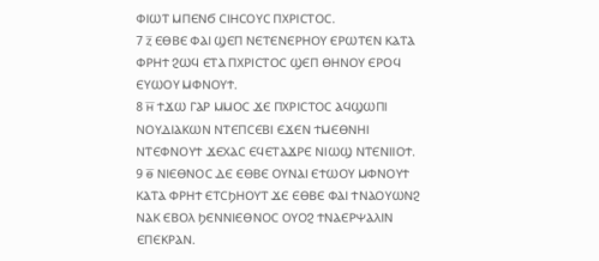ⲪⲒⲰⲦ ⲘⲠⲈⲚϬ ⲤⲒⲎⲤⲞⲨⲤ ⲠⲬⲢⲒⲤⲦⲞⲤ.
7 ⲍ̅ ⲈⲐⲂⲈ ⲪⲀⲒ ϢⲈⲠ ⲚⲈⲦⲈⲚⲈⲢⲎⲞⲨ ⲈⲢⲰⲦⲈⲚ ⲔⲀⲦⲀ ⲪⲢⲎϮ ϨⲰϤ ⲈⲦⲀ ⲠⲬⲢⲒⲤⲦⲞⲤ ϢⲈⲠ ⲐⲎⲚⲞⲨ ⲈⲢⲞϤ ⲈⲨⲰⲞⲨ ⲘⲪⲚⲞⲨϮ.
8 ⲏ̅ ϮϪⲰ ⲄⲀⲢ ⲘⲘⲞⲤ ϪⲈ ⲠⲬⲢⲒⲤⲦⲞⲤ ⲀϤϢⲰⲠⲒ ⲚⲞⲨⲆⲒⲀⲔⲰⲚ ⲚⲦⲈⲠⲤⲈⲂⲒ ⲈϪⲈⲚ ϮⲘⲈⲐⲚⲎⲒ ⲚⲦⲈⲪⲚⲞⲨϮ ϪⲈⲬⲀⲤ ⲈϤⲈⲦⲀϪⲢⲈ ⲚⲒⲰϢ ⲚⲦⲈⲚⲒⲒⲞϮ.
9 ⲑ̅ ⲚⲒⲈⲐⲚⲞⲤ ⲆⲈ ⲈⲐⲂⲈ ⲞⲨⲚⲀⲒ ⲈϮⲰⲞⲨ ⲘⲪⲚⲞⲨϮ ⲔⲀⲦⲀ ⲪⲢⲎϮ ⲈⲦⲤϦⲎⲞⲨⲦ ϪⲈ ⲈⲐⲂⲈ ⲪⲀⲒ ϮⲚⲀⲞⲨⲰⲚϨ ⲚⲀⲔ ⲈⲂⲞⲖ ϦⲈⲚⲚⲒⲈⲐⲚⲞⲤ ⲞⲨⲞϨ ϮⲚⲀⲈⲢⲮⲀⲖⲒⲚ ⲈⲠⲈⲔⲢⲀⲚ.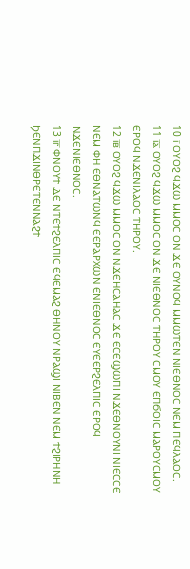10 ⲓ̅ ⲞⲨⲞϨ ϤϪⲰ ⲘⲘⲞⲤ ⲞⲚ ϪⲈ ⲞⲨⲚⲞϤ ⲘⲘⲰⲦⲈⲚ ⲚⲒⲈⲐⲚⲞⲤ ⲚⲈⲘ ⲠⲈϤⲖⲀⲞⲤ.
11 ⲓ̅ⲁ̅ ⲞⲨⲞϨ ϤϪⲰ ⲘⲘⲞⲤ ⲞⲚ ϪⲈ ⲚⲒⲈⲐⲚⲞⲤ ⲦⲎⲢⲞⲨ ⲤⲘⲞⲨ ⲈⲠϬⲞⲒⲤ ⲘⲀⲢⲞⲨⲤⲘⲞⲨ ⲈⲢⲞϤ ⲚϪⲈⲚⲒⲖⲀⲞⲤ ⲦⲎⲢⲞⲨ.
12 ⲓ̅ⲃ̅ ⲞⲨⲞϨ ϤϪⲰ ⲘⲘⲞⲤ ⲞⲚ ⲚϪⲈⲎⲤⲀⲎⲀⲤ ϪⲈ ⲈⲤⲈϢⲰⲠⲒ ⲚϪⲈⲐⲚⲞⲨⲚⲒ ⲚⲒⲈⲤⲤⲈ ⲚⲈⲘ ⲪⲎ ⲈⲐⲚⲀⲦⲰⲚϤ ⲈⲈⲢⲀⲢⲬⲰⲚ ⲈⲚⲒⲈⲐⲚⲞⲤ ⲈⲨⲈⲈⲢϨⲈⲖⲠⲒⲤ ⲈⲢⲞϤ ⲚϪⲈⲚⲒⲈⲐⲚⲞⲤ.
13 ⲓ̅ⲅ̅ ⲪⲚⲞⲨϮ ⲆⲈ ⲚⲦⲈϮϨⲈⲖⲠⲒⲤ ⲈϤⲈⲘⲀϨ ⲐⲎⲚⲞⲨ ⲚⲢⲀϢⲒ ⲚⲒⲂⲈⲚ ⲚⲈⲘ ϮϨⲒⲢⲎⲚⲎ ϦⲈⲚⲠϪⲒⲚⲐⲢⲈⲦⲈⲚⲚⲀϨϮ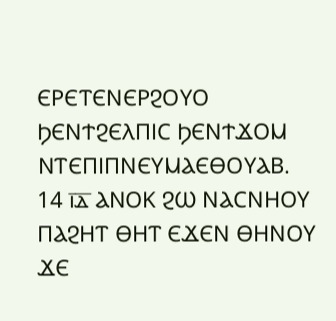ⲈⲢⲈⲦⲈⲚⲈⲢϨⲞⲨⲞ ϦⲈⲚϮϨⲈⲖⲠⲒⲤ ϦⲈⲚϮϪⲞⲘ ⲚⲦⲈⲠⲒⲠⲚⲈⲨⲘⲀⲈⲐⲞⲨⲀⲂ.
14 ⲓ̅ⲇ̅ ⲀⲚⲞⲔ ϨⲰ ⲚⲀⲤⲚⲎⲞⲨ ⲠⲀϨⲎⲦ ⲐⲎⲦ ⲈϪⲈⲚ ⲐⲎⲚⲞⲨ ϪⲈ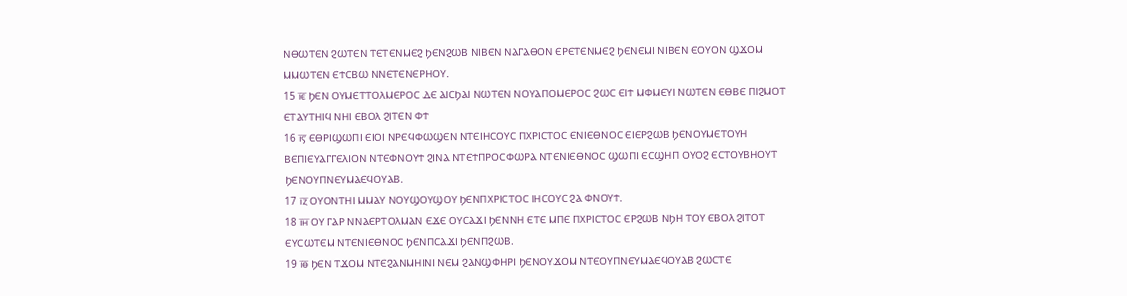ⲚⲐⲰⲦⲈⲚ ϨⲰⲦⲈⲚ ⲦⲈⲦⲈⲚⲘⲈϨ ϦⲈⲚϨⲰⲂ ⲚⲒⲂⲈⲚ ⲚⲀⲄⲀⲐⲞⲚ ⲈⲢⲈⲦⲈⲚⲘⲈϨ ϦⲈⲚⲈⲘⲒ ⲚⲒⲂⲈⲚ ⲈⲞⲨⲞⲚ ϢϪⲞⲘ ⲘⲘⲰⲦⲈⲚ ⲈϮⲤⲂⲰ ⲚⲚⲈⲦⲈⲚⲈⲢⲎⲞⲨ.
15 ⲓ̅ⲉ̅ ϦⲈⲚ ⲞⲨⲘⲈⲦⲦⲞⲖⲘⲈⲢⲞⲤ ⲆⲈ ⲀⲒⲤϦⲀⲒ ⲚⲰⲦⲈⲚ ⲚⲞⲨⲀⲠⲞⲘⲈⲢⲞⲤ ϨⲰⲤ ⲈⲒϮ ⲘⲪⲘⲈⲨⲒ ⲚⲰⲦⲈⲚ ⲈⲐⲂⲈ ⲠⲒϨⲘⲞⲦ ⲈⲦⲀⲨⲦⲎⲒϤ ⲚⲎⲒ ⲈⲂⲞⲖ ϨⲒⲦⲈⲚ ⲪϮ
16 ⲓ̅ⲋ̅ ⲈⲐⲢⲒϢⲰⲠⲒ ⲈⲒⲞⲒ ⲚⲢⲈϤⲪⲰϢⲈⲚ ⲚⲦⲈⲒⲎⲤⲞⲨⲤ ⲠⲬⲢⲒⲤⲦⲞⲤ ⲈⲚⲒⲈⲐⲚⲞⲤ ⲈⲒⲈⲢϨⲰⲂ ϦⲈⲚⲞⲨⲘⲈⲦⲞⲨⲎ ⲂⲈⲠⲒⲈⲨⲀⲄⲄⲈⲖⲒⲞⲚ ⲚⲦⲈⲪⲚⲞⲨϮ ϨⲒⲚⲀ ⲚⲦⲈϮⲠⲢⲞⲤⲪⲰⲢⲀ ⲚⲦⲈⲚⲒⲈⲐⲚⲞⲤ ϢⲰⲠⲒ ⲈⲤϢⲎⲠ ⲞⲨⲞϨ ⲈⲤⲦⲞⲨⲂⲎⲞⲨⲦ ϦⲈⲚⲞⲨⲠⲚⲈⲨⲘⲀⲈϤⲞⲨⲀⲂ.
17 ⲓ̅ⲍ̅ ⲞⲨⲞⲚⲦⲎⲒ ⲘⲘⲀⲨ ⲚⲞⲨϢⲞⲨϢⲞⲨ ϦⲈⲚⲠⲬⲢⲒⲤⲦⲞⲤ ⲒⲎⲤⲞⲨⲤ ϨⲀ ⲪⲚⲞⲨϮ.
18 ⲓ̅ⲏ̅ ⲞⲨ ⲄⲀⲢ ⲚⲚⲀⲈⲢⲦⲞⲖⲘⲀⲚ ⲈϪⲈ ⲞⲨⲤⲀϪⲒ ϦⲈⲚⲚⲎ ⲈⲦⲈ ⲘⲠⲈ ⲠⲬⲢⲒⲤⲦⲞⲤ ⲈⲢϨⲰⲂ ⲚϦⲎ ⲦⲞⲨ ⲈⲂⲞⲖ ϨⲒⲦⲞⲦ ⲈⲨⲤⲰⲦⲈⲘ ⲚⲦⲈⲚⲒⲈⲐⲚⲞⲤ ϦⲈⲚⲠⲤⲀϪⲒ ϦⲈⲚⲠϨⲰⲂ.
19 ⲓ̅ⲑ̅ ϦⲈⲚ ⲦϪⲞⲘ ⲚⲦⲈϨⲀⲚⲘⲎⲒⲚⲒ ⲚⲈⲘ ϨⲀⲚϢⲪⲎⲢⲒ ϦⲈⲚⲞⲨϪⲞⲘ ⲚⲦⲈⲞⲨⲠⲚⲈⲨⲘⲀⲈϤⲞⲨⲀⲂ ϨⲰⲤⲦⲈ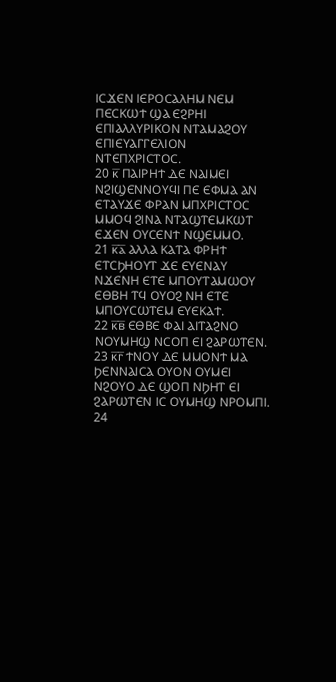ⲒⲤϪⲈⲚ ⲒⲈⲢⲞⲤⲀⲖⲎⲘ ⲚⲈⲘ ⲠⲈⲤⲔⲰϮ ϢⲀ ⲈϨⲢⲎⲒ ⲈⲠⲒⲀⲖⲖⲨⲢⲒⲔⲞⲚ ⲚⲦⲀⲘⲀϨⲞⲨ ⲈⲠⲒⲈⲨⲀⲄⲄⲈⲖⲒⲞⲚ ⲚⲦⲈⲠⲬⲢⲒⲤⲦⲞⲤ.
20 ⲕ̅ ⲠⲀⲒⲢⲎϮ ⲆⲈ ⲚⲀⲒⲘⲈⲒ ⲚϨⲒϢⲈⲚⲚⲞⲨϤⲒ ⲠⲈ ⲈⲪⲘⲀ ⲀⲚ ⲈⲦⲀⲨϪⲈ ⲪⲢⲀⲚ ⲘⲠⲬⲢⲒⲤⲦⲞⲤ ⲘⲘⲞϤ ϨⲒⲚⲀ ⲚⲦⲀϢⲦⲈⲘⲔⲰⲦ ⲈϪⲈⲚ ⲞⲨⲤⲈⲚϮ ⲚϢⲈⲘⲘⲞ.
21 ⲕ̅ⲁ̅ ⲀⲖⲖⲀ ⲔⲀⲦⲀ ⲪⲢⲎϮ ⲈⲦⲤϦⲎⲞⲨⲦ ϪⲈ ⲈⲨⲈⲚⲀⲨ ⲚϪⲈⲚⲎ ⲈⲦⲈ ⲘⲠⲞⲨⲦⲀⲘⲰⲞⲨ ⲈⲐⲂⲎ ⲦϤ ⲞⲨⲞϨ ⲚⲎ ⲈⲦⲈ ⲘⲠⲞⲨⲤⲰⲦⲈⲘ ⲈⲨⲈⲔⲀϮ.
22 ⲕ̅ⲃ̅ ⲈⲐⲂⲈ ⲪⲀⲒ ⲀⲒⲦⲀϨⲚⲞ ⲚⲞⲨⲘⲎϢ ⲚⲤⲞⲠ ⲈⲒ ϨⲀⲢⲰⲦⲈⲚ.
23 ⲕ̅ⲅ̅ ϮⲚⲞⲨ ⲆⲈ ⲘⲘⲞⲚϮ ⲘⲀ ϦⲈⲚⲚⲀⲒⲤⲀ ⲞⲨⲞⲚ ⲞⲨⲘⲈⲒ ⲚϨⲞⲨⲞ ⲆⲈ ϢⲞⲠ ⲚϦⲎⲦ ⲈⲒ ϨⲀⲢⲰⲦⲈⲚ ⲒⲤ ⲞⲨⲘⲎϢ ⲚⲢⲞⲘⲠⲒ.
24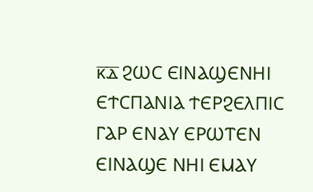ⲕ̅ⲇ̅ ϨⲰⲤ ⲈⲒⲚⲀϢⲈⲚⲎⲒ ⲈϮⲤⲠⲀⲚⲒⲀ ϮⲈⲢϨⲈⲖⲠⲒⲤ ⲄⲀⲢ ⲈⲚⲀⲨ ⲈⲢⲰⲦⲈⲚ ⲈⲒⲚⲀϢⲈ ⲚⲎⲒ ⲈⲘⲀⲨ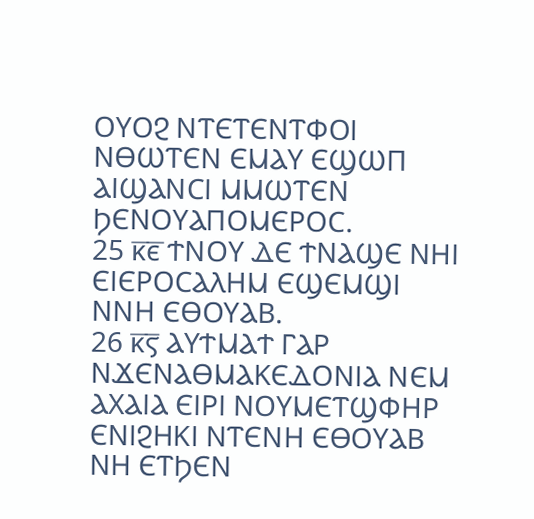ⲞⲨⲞϨ ⲚⲦⲈⲦⲈⲚⲦⲪⲞⲒ ⲚⲐⲰⲦⲈⲚ ⲈⲘⲀⲨ ⲈϢⲰⲠ ⲀⲒϢⲀⲚⲤⲒ ⲘⲘⲰⲦⲈⲚ ϦⲈⲚⲞⲨⲀⲠⲞⲘⲈⲢⲞⲤ.
25 ⲕ̅ⲉ̅ ϮⲚⲞⲨ ⲆⲈ ϮⲚⲀϢⲈ ⲚⲎⲒ ⲈⲒⲈⲢⲞⲤⲀⲖⲎⲘ ⲈϢⲈⲘϢⲒ ⲚⲚⲎ ⲈⲐⲞⲨⲀⲂ.
26 ⲕ̅ⲋ̅ ⲀⲨϮⲘⲀϮ ⲄⲀⲢ ⲚϪⲈⲚⲀⲐⲘⲀⲔⲈⲆⲞⲚⲒⲀ ⲚⲈⲘ ⲀⲬⲀⲒⲀ ⲈⲒⲢⲒ ⲚⲞⲨⲘⲈⲦϢⲪⲎⲢ ⲈⲚⲒϨⲎⲔⲒ ⲚⲦⲈⲚⲎ ⲈⲐⲞⲨⲀⲂ ⲚⲎ ⲈⲦϦⲈⲚ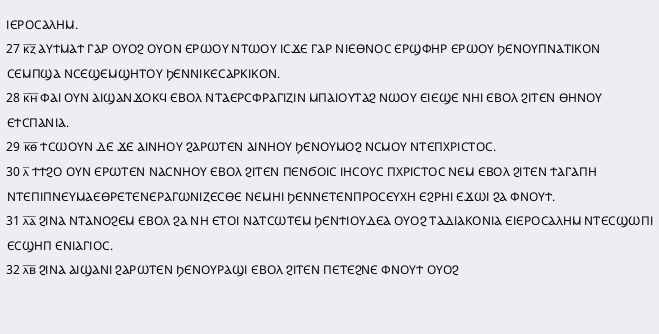ⲒⲈⲢⲞⲤⲀⲖⲎⲘ.
27 ⲕ̅ⲍ̅ ⲀⲨϮⲘⲀϮ ⲄⲀⲢ ⲞⲨⲞϨ ⲞⲨⲞⲚ ⲈⲢⲰⲞⲨ ⲚⲦⲰⲞⲨ ⲒⲤϪⲈ ⲄⲀⲢ ⲚⲒⲈⲐⲚⲞⲤ ⲈⲢϢⲪⲎⲢ ⲈⲢⲰⲞⲨ ϦⲈⲚⲞⲨⲠⲚⲀⲦⲒⲔⲞⲚ ⲤⲈⲘⲠϢⲀ ⲚⲤⲈϢⲈⲘϢⲎⲦⲞⲨ ϦⲈⲚⲚⲒⲔⲈⲤⲀⲢⲔⲒⲔⲞⲚ.
28 ⲕ̅ⲏ̅ ⲪⲀⲒ ⲞⲨⲚ ⲀⲒϢⲀⲚϪⲞⲔϤ ⲈⲂⲞⲖ ⲚⲦⲀⲈⲢⲤⲪⲢⲀⲄⲒⲌⲒⲚ ⲘⲠⲀⲒⲞⲨⲦⲀϨ ⲚⲰⲞⲨ ⲈⲒⲈϢⲈ ⲚⲎⲒ ⲈⲂⲞⲖ ϨⲒⲦⲈⲚ ⲐⲎⲚⲞⲨ ⲈϮⲤⲠⲀⲚⲒⲀ.
29 ⲕ̅ⲑ̅ ϮⲤⲰⲞⲨⲚ ⲆⲈ ϪⲈ ⲀⲒⲚⲎⲞⲨ ϨⲀⲢⲰⲦⲈⲚ ⲀⲒⲚⲎⲞⲨ ϦⲈⲚⲞⲨⲘⲞϨ ⲚⲤⲘⲞⲨ ⲚⲦⲈⲠⲬⲢⲒⲤⲦⲞⲤ.
30 ⲗ̅ ϮϮϨⲞ ⲞⲨⲚ ⲈⲢⲰⲦⲈⲚ ⲚⲀⲤⲚⲎⲞⲨ ⲈⲂⲞⲖ ϨⲒⲦⲈⲚ ⲠⲈⲚϬⲞⲒⲤ ⲒⲎⲤⲞⲨⲤ ⲠⲬⲢⲒⲤⲦⲞⲤ ⲚⲈⲘ ⲈⲂⲞⲖ ϨⲒⲦⲈⲚ ϮⲀⲄⲀⲠⲎ ⲚⲦⲈⲠⲒⲠⲚⲈⲨⲘⲀⲈⲐⲢⲈⲦⲈⲚⲈⲢⲀⲄⲰⲚⲒⲌⲈⲤⲐⲈ ⲚⲈⲘⲎⲒ ϦⲈⲚⲚⲈⲦⲈⲚⲠⲢⲞⲤⲈⲨⲬⲎ ⲈϨⲢⲎⲒ ⲈϪⲰⲒ ϨⲀ ⲪⲚⲞⲨϮ.
31 ⲗ̅ⲁ̅ ϨⲒⲚⲀ ⲚⲦⲀⲚⲞϨⲈⲘ ⲈⲂⲞⲖ ϨⲀ ⲚⲎ ⲈⲦⲞⲒ ⲚⲀⲦⲤⲰⲦⲈⲘ ϦⲈⲚϮⲒⲞⲨⲆⲈⲀ ⲞⲨⲞϨ ⲦⲀⲆⲒⲀⲔⲞⲚⲒⲀ ⲈⲒⲈⲢⲞⲤⲀⲖⲎⲘ ⲚⲦⲈⲤϢⲰⲠⲒ ⲈⲤϢⲎⲠ ⲈⲚⲒⲀⲄⲒⲞⲤ.
32 ⲗ̅ⲃ̅ ϨⲒⲚⲀ ⲀⲒϢⲀⲚⲒ ϨⲀⲢⲰⲦⲈⲚ ϦⲈⲚⲞⲨⲢⲀϢⲒ ⲈⲂⲞⲖ ϨⲒⲦⲈⲚ ⲠⲈⲦⲈϨⲚⲈ ⲪⲚⲞⲨϮ ⲞⲨⲞϨ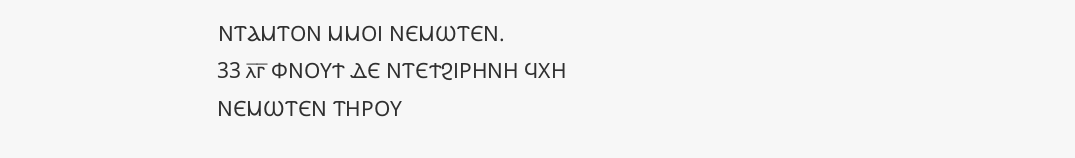ⲚⲦⲀⲘⲦⲞⲚ ⲘⲘⲞⲒ ⲚⲈⲘⲰⲦⲈⲚ.
33 ⲗ̅ⲅ̅ ⲪⲚⲞⲨϮ ⲆⲈ ⲚⲦⲈϮϨⲒⲢⲎⲚⲎ ϤⲬⲎ ⲚⲈⲘⲰⲦⲈⲚ ⲦⲎⲢⲞⲨ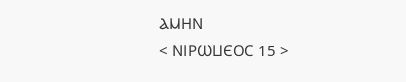ⲀⲘⲎⲚ
< ⲚⲒⲢⲰⳘⲈⲞⲤ 15 >